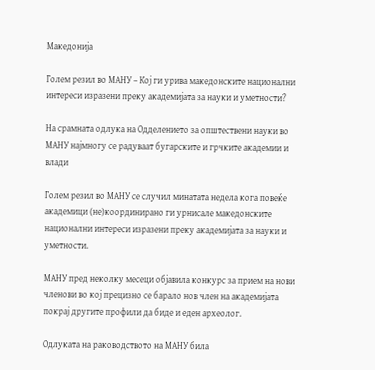Македонија

Голем резил во МАНУ – Кој ги урива македонските национални интереси изразени преку академијата за науки и уметности?

На срамната одлука на Одделението за општествени науки во МАНУ најмногу се радуваат бугарските и грчките академии и влади

Голем резил во МАНУ се случил минатата недела кога повеќе академици (не)координирано ги урнисале македонските национални интереси изразени преку академијата за науки и уметности.

МАНУ пред неколку месеци објавила конкурс за прием на нови членови во кој прецизно се барало нов член на академијата покрај другите профили да биде и еден археолог.

Одлуката на раководството на МАНУ била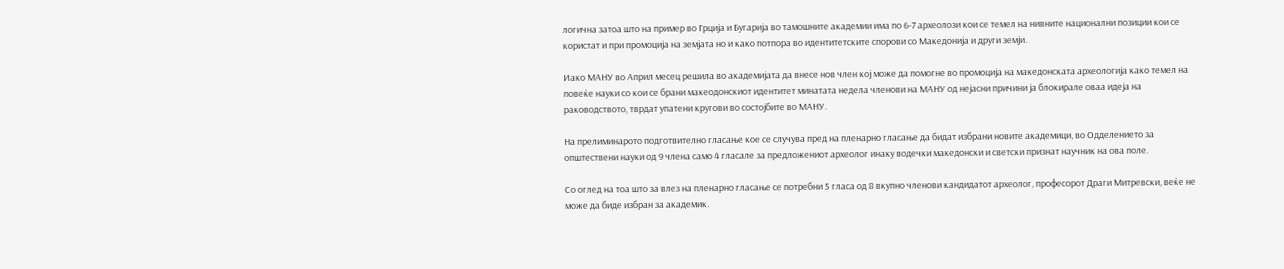логична затоа што на пример во Грција и Бугарија во тамошните академии има по 6-7 археолози кои се темел на нивните национални позиции кои се користат и при промоција на земјата но и како потпора во идентитетските спорови со Македонија и други земји.

Иако МАНУ во Април месец решила во академијата да внесе нов член кој може да помогне во промоција на македонската археологија како темел на повеќе науки со кои се брани макеодонскиот идентитет минатата недела членови на МАНУ од нејасни причини ја блокирале оваа идеја на раководството, тврдат упатени кругови во состојбите во МАНУ.

На прелиминарото подготвително гласање кое се случува пред на пленарно гласање да бидат избрани новите академици, во Одделението за општествени науки од 9 члена само 4 гласале за предложениот археолог инаку водечки македонски и светски признат научник на ова поле.

Со оглед на тоа што за влез на пленарно гласање се потребни 5 гласа од 8 вкупно членови кандидатот археолог, професорот Драги Митревски, веќе не може да биде избран за академик.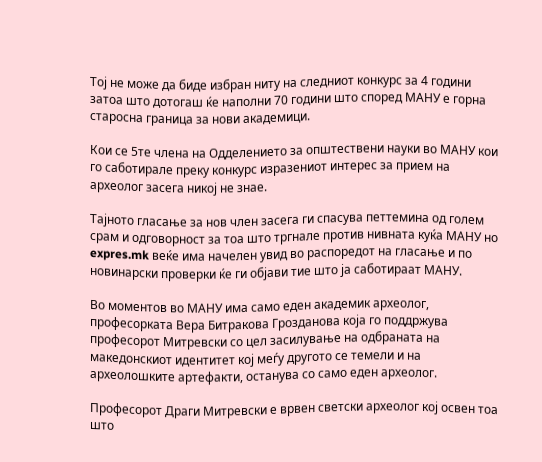Тој не може да биде избран ниту на следниот конкурс за 4 години затоа што дотогаш ќе наполни 70 години што според МАНУ е горна старосна граница за нови академици.

Кои се 5те члена на Одделението за општествени науки во МАНУ кои го саботирале преку конкурс изразениот интерес за прием на археолог засега никој не знае.

Тајното гласање за нов член засега ги спасува петтемина од голем срам и одговорност за тоа што тргнале против нивната куќа МАНУ но expres.mk веќе има начелен увид во распоредот на гласање и по новинарски проверки ќе ги објави тие што ја саботираат МАНУ.

Во моментов во МАНУ има само еден академик археолог, професорката Вера Битракова Грозданова која го поддржува професорот Митревски со цел засилување на одбраната на македонскиот идентитет кој меѓу другото се темели и на археолошките артефакти, останува со само еден археолог.

Професорот Драги Митревски е врвен светски археолог кој освен тоа што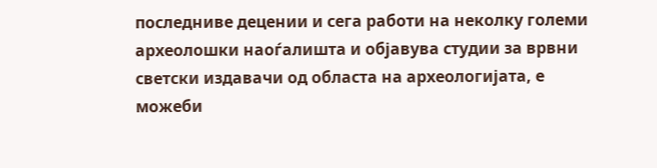последниве децении и сега работи на неколку големи археолошки наоѓалишта и објавува студии за врвни светски издавачи од областа на археологијата, е можеби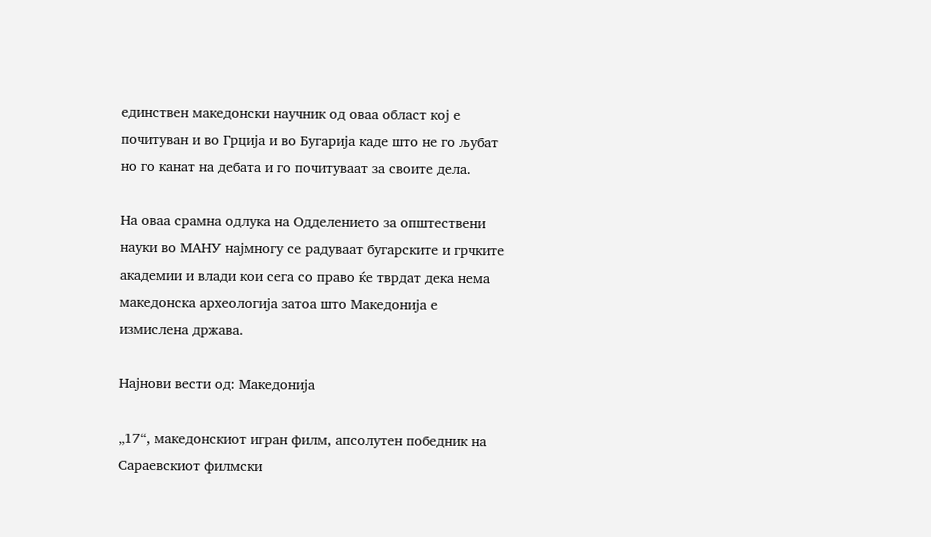единствен македонски научник од оваа област кој е почитуван и во Грција и во Бугарија каде што не го љубат но го канат на дебата и го почитуваат за своите дела.

На оваа срамна одлука на Одделението за општествени науки во МАНУ најмногу се радуваат бугарските и грчките академии и влади кои сега со право ќе тврдат дека нема македонска археологија затоа што Македонија е измислена држава.

Најнови вести од: Македонија

„17“, македонскиот игран филм, апсолутен победник на Сараевскиот филмски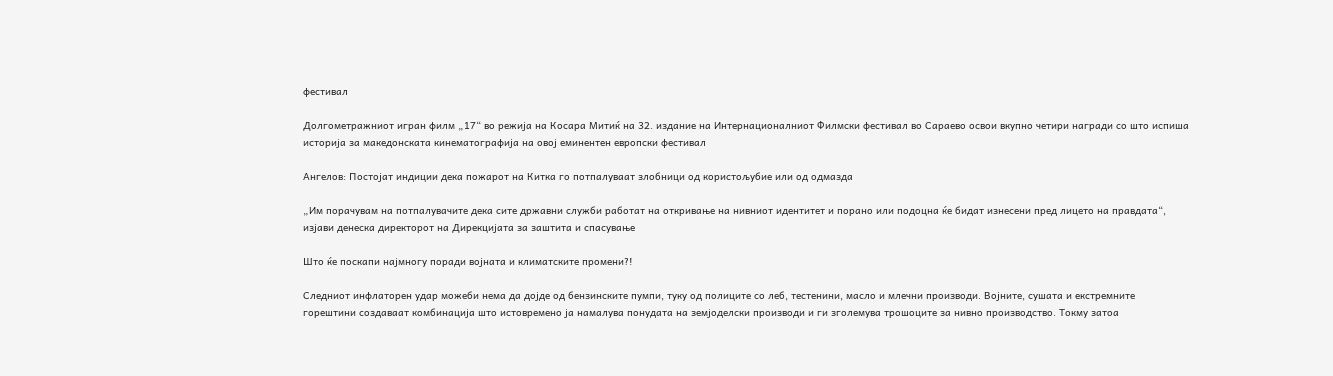фестивал

Долгометражниот игран филм „17“ во режија на Косара Митиќ на 32. издание на Интернационалниот Филмски фестивал во Сараево освои вкупно четири награди со што испиша историја за македонската кинематографија на овој еминентен европски фестивал

Ангелов: Постојат индиции дека пожарот на Китка го потпалуваат злобници од користољубие или од одмазда

„Им порачувам на потпалувачите дека сите државни служби работат на откривање на нивниот идентитет и порано или подоцна ќе бидат изнесени пред лицето на правдата“, изјави денеска директорот на Дирекцијата за заштита и спасување

Што ќе поскапи најмногу поради војната и климатските промени?!

Следниот инфлаторен удар можеби нема да дојде од бензинските пумпи, туку од полиците со леб, тестенини, масло и млечни производи. Војните, сушата и екстремните горештини создаваат комбинација што истовремено ја намалува понудата на земјоделски производи и ги зголемува трошоците за нивно производство. Токму затоа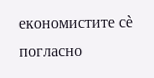економистите сè погласно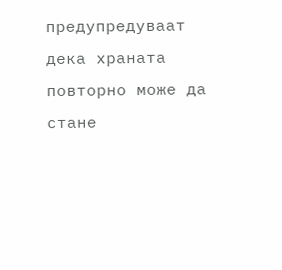предупредуваат дека храната повторно може да стане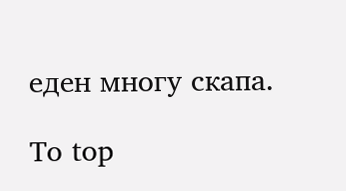еден многу скапа.

To top